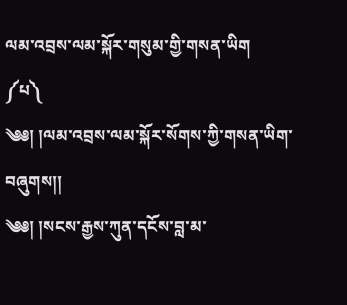ལམ་འབྲས་ལམ་སྐོར་གསུམ་གྱི་གསན་ཡིག
༼པ༽
༄༅། །ལམ་འབྲས་ལམ་སྐོར་སོགས་ཀྱི་གསན་ཡིག་བཞུགས།།
༄༅། །སངས་རྒྱས་ཀུན་དངོས་བླ་མ་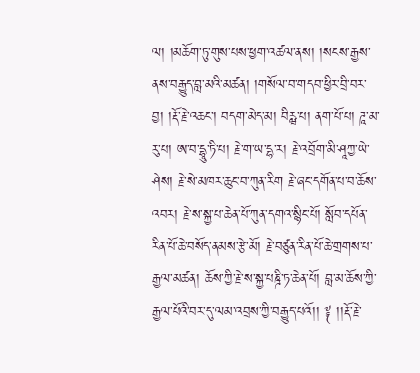ལ། །མཆོག་ཏུ་གུས་པས་ཕྱག་འཚལ་ནས། །སངས་རྒྱས་ནས་བརྒྱུད་བླ་མའི་མཚན། །གསོལ་བ་གདབ་ཕྱིར་བྲི་བར་བྱ། །རྡོ་རྗེ་འཆང་། བདག་མེད་མ། བིརྺ་པ། ནག་པོ་པ། ཌཱ་མ་རུ་པ། ཨ་བ་དྷཱུ་ཏི་པ། རྗེ་ག་ཡ་དྷ་ར། རྗེ་འབྲོག་མི་ཤཱཀྱ་ཡེ་ཤེས། རྗེ་སེ་མཁར་ཆུང་བ་ཀུན་རིག རྗེ་ཞང་དགོན་པ་བ་ཆོས་འབར། རྗེ་ས་སྐྱ་པ་ཆེན་པོ་ཀུན་དགའ་སྙིང་པོ། སློབ་དཔོན་རིན་པོ་ཆེ་བསོད་ནམས་རྩེ་མོ། རྗེ་བཙུན་རིན་པོ་ཆེ་གྲགས་པ་རྒྱལ་མཚན། ཆོས་ཀྱི་རྗེ་ས་སྐྱ་པཎྜི་ཏ་ཆེན་པོ། བླ་མ་ཆོས་ཀྱི་རྒྱལ་པོའི་བར་དུ་ལམ་འབྲས་ཀྱི་བརྒྱུད་པའོ།། ༈ །།རྡོ་རྗེ་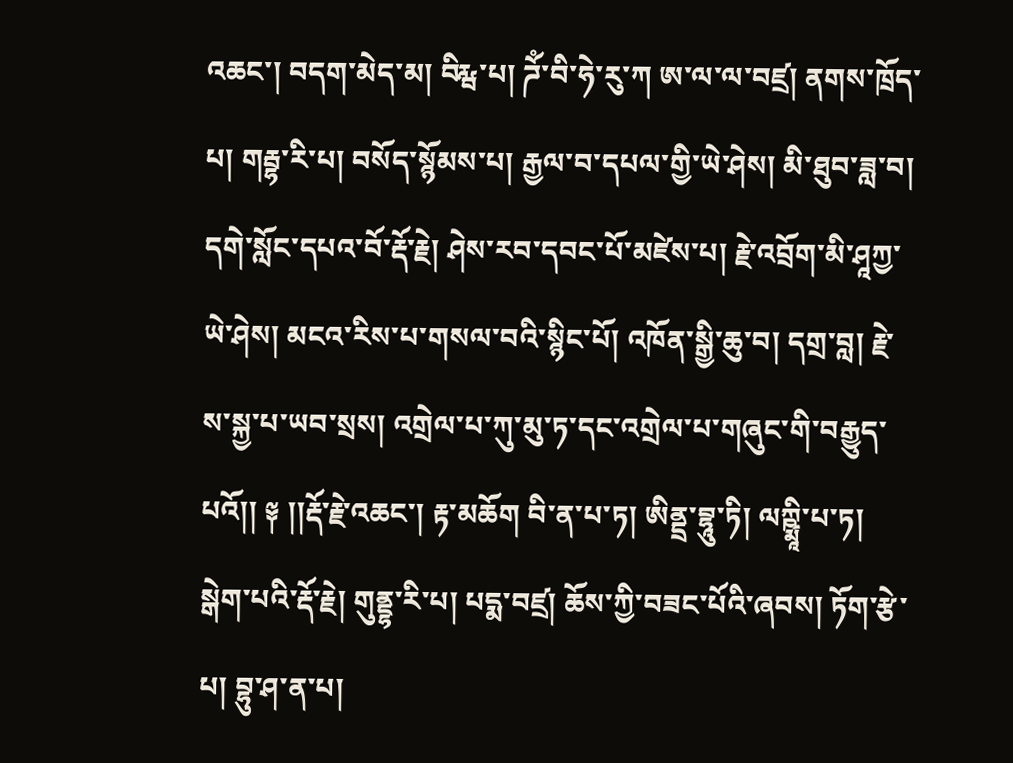འཆང་། བདག་མེད་མ། བིརྺ་པ། ཌོཾ་བི་ཧེ་རུ་ཀ ཨ་ལ་ལ་བཛྲ། ནགས་ཁྲོད་པ། གརྦྷ་རི་པ། བསོད་སྙོམས་པ། རྒྱལ་བ་དཔལ་གྱི་ཡེ་ཤེས། མི་ཐུབ་ཟླ་བ། དགེ་སློང་དཔའ་བོ་རྡོ་རྗེ། ཤེས་རབ་དབང་པོ་མཛེས་པ། རྗེ་འབྲོག་མི་ཤཱཀྱ་ཡེ་ཤེས། མངའ་རིས་པ་གསལ་བའི་སྙིང་པོ། འཁོན་སྒྱི་ཆུ་བ། དགྲ་བླ། རྗེ་ས་སྐྱ་པ་ཡབ་སྲས། འགྲེལ་པ་ཀུ་མུ་ཏ་དང་འགྲེལ་པ་གཞུང་གི་བརྒྱུད་པའོ།། ༈ །།རྡོ་རྗེ་འཆང་། རྟ་མཆོག བི་ན་པ་ཏ། ཨིནྡྲ་བྷཱུ་ཏི། ལཀྵྨཱི་པ་ཏ། སྒེག་པའི་རྡོ་རྗེ། གུནྡྷ་རི་པ། པདྨ་བཛྲ། ཆོས་ཀྱི་བཟང་པོའི་ཞབས། ཏོག་རྩེ་པ། བྷུ་ཤ་ན་པ།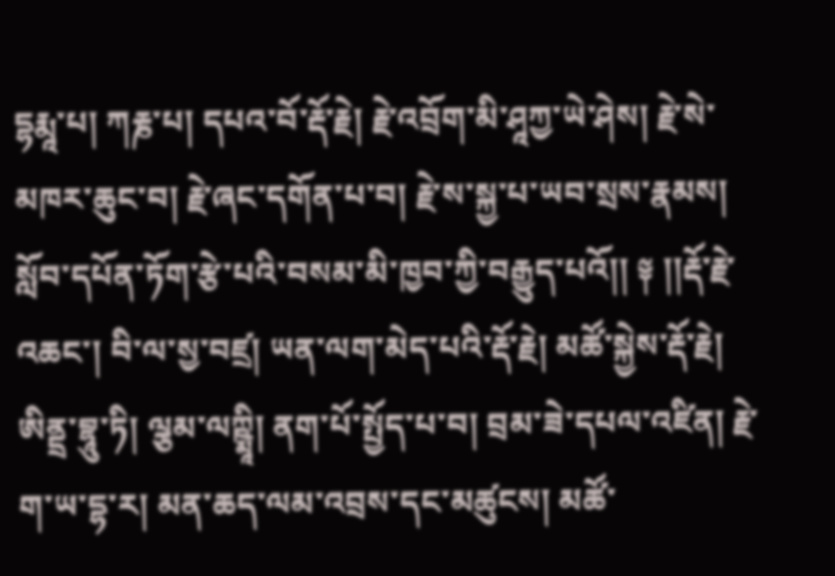དྷརྨཱ་པ། ཀརྞ་པ། དཔའ་བོ་རྡོ་རྗེ། རྗེ་འབྲོག་མི་ཤཱཀྱ་ཡེ་ཤེས། རྗེ་སེ་མཁར་ཆུང་བ། རྗེ་ཞང་དགོན་པ་བ། རྗེ་ས་སྐྱ་པ་ཡབ་སྲས་རྣམས། སློབ་དཔོན་ཏོག་རྩེ་པའི་བསམ་མི་ཁྱབ་ཀྱི་བརྒྱུད་པའོ།། ༈ །།རྡོ་རྗེ་འཆང་། བི་ལ་སྱ་བཛྲ། ཡན་ལག་མེད་པའི་རྡོ་རྗེ། མཚོ་སྐྱེས་རྡོ་རྗེ། ཨིནྡྲ་བྷཱུ་ཏི། ལྕམ་ལཀྵྨཱི། ནག་པོ་སྤྱོད་པ་བ། བྲམ་ཟེ་དཔལ་འཛིན། རྗེ་ག་ཡ་དྷ་ར། མན་ཆད་ལམ་འབྲས་དང་མཚུངས། མཚོ་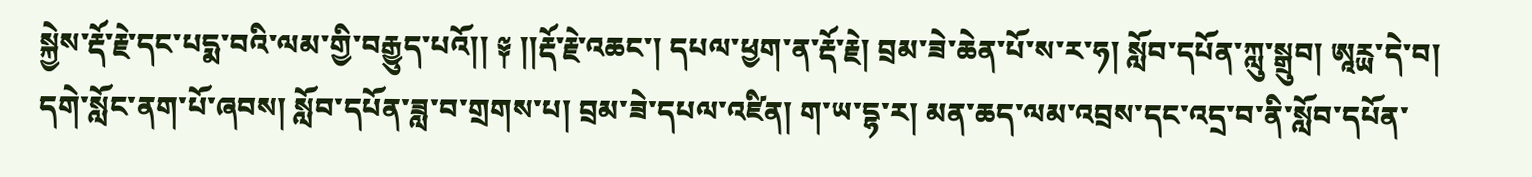སྐྱེས་རྡོ་རྗེ་དང་པདྨ་བའི་ལམ་གྱི་བརྒྱུད་པའོ།། ༈ །།རྡོ་རྗེ་འཆང་། དཔལ་ཕྱག་ན་རྡོ་རྗེ། བྲམ་ཟེ་ཆེན་པོ་ས་ར་ཧ། སློབ་དཔོན་ཀླུ་སྒྲུབ། ཨཱརྻ་དེ་བ། དགེ་སློང་ནག་པོ་ཞབས། སློབ་དཔོན་ཟླ་བ་གྲགས་པ། བྲམ་ཟེ་དཔལ་འཛིན། ག་ཡ་དྷ་ར། མན་ཆད་ལམ་འབྲས་དང་འདྲ་བ་ནི་སློབ་དཔོན་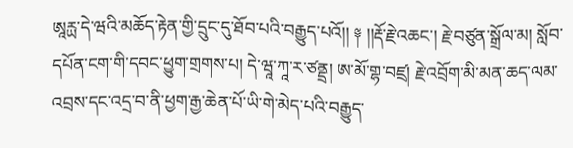ཨཱརྻ་དེ་ཝའི་མཆོད་རྟེན་གྱི་དྲུང་དུ་ཐོབ་པའི་བརྒྱུད་པའོ།། ༈ །།རྡོ་རྗེ་འཆང་། རྗེ་བཙུན་སྒྲོལ་མ། སློབ་དཔོན་ངག་གི་དབང་ཕྱུག་གྲགས་པ། དེ་ཝཱ་ཀཱ་ར་ཙནྡྲ། ཨ་མོ་གྷ་བཛྲ། རྗེ་འབྲོག་མི་མན་ཆད་ལམ་འབྲས་དང་འདྲ་བ་ནི་ཕྱག་རྒྱ་ཆེན་པོ་ཡི་གེ་མེད་པའི་བརྒྱུད་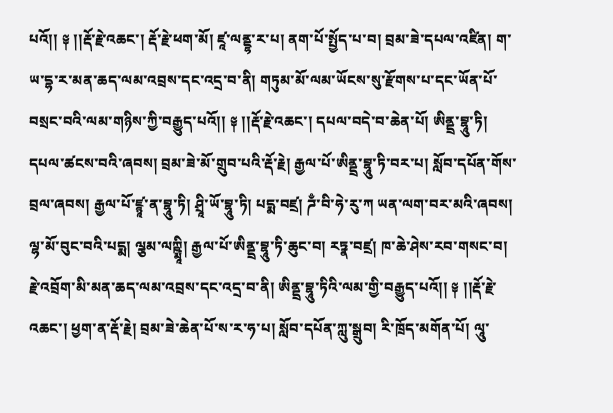པའོ།། ༈ །།རྡོ་རྗེ་འཆང་། རྡོ་རྗེ་ཕག་མོ། ཛཱ་ལནྡྷ་ར་པ། ནག་པོ་སྤྱོད་པ་བ། བྲམ་ཟེ་དཔལ་འཛིན། ག་ཡ་དྷ་ར་མན་ཆད་ལམ་འབྲས་དང་འདྲ་བ་ནི། གཏུམ་མོ་ལམ་ཡོངས་སུ་རྫོགས་པ་དང་ཡོན་པོ་བསྲང་བའི་ལམ་གཉིས་ཀྱི་བརྒྱུད་པའོ།། ༈ །།རྡོ་རྗེ་འཆང་། དཔལ་བདེ་བ་ཆེན་པོ། ཨིནྡྲ་བྷཱུ་ཏི། དཔལ་ཚངས་བའི་ཞབས། བྲམ་ཟེ་མོ་གྲུབ་པའི་རྡོ་རྗེ། རྒྱལ་པོ་ཨིནྡྲ་བྷཱུ་ཏི་བར་པ། སློབ་དཔོན་གོས་བྲལ་ཞབས། རྒྱལ་པོ་ཛྙཱ་ན་བྷཱུ་ཏི། ཤྲཱི་ཡོ་བྷཱུ་ཏི། པདྨ་བཛྲ། ཌྃ་བི་ཧེ་རུ་ཀ ཡན་ལག་བར་མའི་ཞབས། ལྷ་མོ་བུང་བའི་པདྨ། ལྕམ་ལཀྵྨཱི། རྒྱལ་པོ་ཨིནྡྲ་བྷཱུ་ཏི་ཆུང་བ། རཏྣ་བཛྲ། ཁ་ཆེ་ཤེས་རབ་གསང་བ། རྗེ་འབྲོག་མི་མན་ཆད་ལམ་འབྲས་དང་འདྲ་བ་ནི། ཨིནྡྲ་བྷཱུ་ཏིའི་ལམ་གྱི་བརྒྱུད་པའོ།། ༈ །།རྡོ་རྗེ་འཆང་། ཕྱག་ན་རྡོ་རྗེ། བྲམ་ཟེ་ཆེན་པོ་ས་ར་ཧ་པ། སློབ་དཔོན་ཀླུ་སྒྲུབ། རི་ཁྲོད་མགོན་པོ། ལཱུ་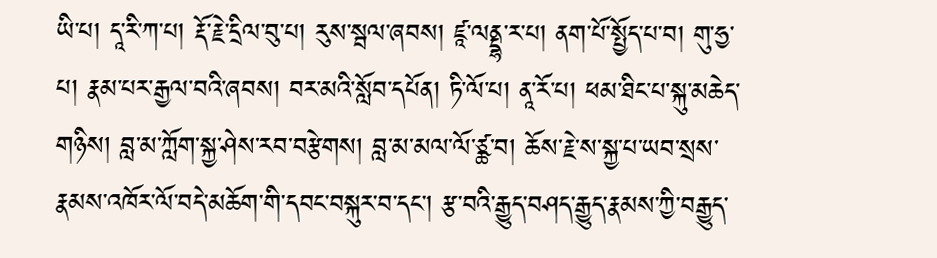ཡི་པ། དཱ་རི་ཀ་པ། རྡོ་རྗེ་དྲིལ་བུ་པ། རུས་སྦལ་ཞབས། ཛཱ་ལནྡྷ་ར་པ། ནག་པོ་སྤྱོད་པ་བ། གུ་ཧྱ་པ། རྣམ་པར་རྒྱལ་བའི་ཞབས། བར་མའི་སློབ་དཔོན། ཏི་ལོ་པ། ནཱ་རོ་པ། ཕམ་ཐིང་པ་སྐུ་མཆེད་གཉིས། བླ་མ་ཀློག་སྐྱ་ཤེས་རབ་བརྩེགས། བླ་མ་མལ་ལོ་ཙྪ་བ། ཆོས་རྗེ་ས་སྐྱ་པ་ཡབ་སྲས་རྣམས་འཁོར་ལོ་བདེ་མཆོག་གི་དབང་བསྐུར་བ་དང་། རྩ་བའི་རྒྱུད་བཤད་རྒྱུད་རྣམས་ཀྱི་བརྒྱུད་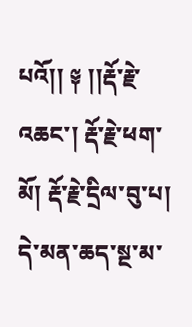པའོ།། ༈ །།རྡོ་རྗེ་འཆང་། རྡོ་རྗེ་ཕག་མོ། རྡོ་རྗེ་དྲིལ་བུ་པ། དེ་མན་ཆད་སྔ་མ་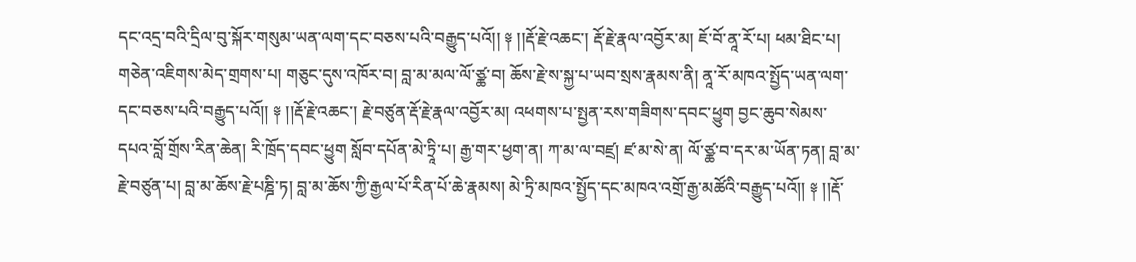དང་འདྲ་བའི་དྲིལ་བུ་སྐོར་གསུམ་ཡན་ལག་དང་བཅས་པའི་བརྒྱུད་པའོ།། ༈ །།རྡོ་རྗེ་འཆང་། རྡོ་རྗེ་རྣལ་འབྱོར་མ། ཇོ་བོ་ནཱ་རོ་པ། ཕམ་ཐིང་པ། གཅེན་འཇིགས་མེད་གྲགས་པ། གཅུང་དུས་འཁོར་བ། བླ་མ་མལ་ལོ་ཙྪ་བ། ཆོས་རྗེ་ས་སྐྱ་པ་ཡབ་སྲས་རྣམས་ནི། ནཱ་རོ་མཁའ་སྤྱོད་ཡན་ལག་དང་བཅས་པའི་བརྒྱུད་པའོ།། ༈ །།རྡོ་རྗེ་འཆང་། རྗེ་བཙུན་རྡོ་རྗེ་རྣལ་འབྱོར་མ། འཕགས་པ་སྤྱན་རས་གཟིགས་དབང་ཕྱུག བྱང་ཆུབ་སེམས་དཔའ་བློ་གྲོས་རིན་ཆེན། རི་ཁྲོད་དབང་ཕྱུག སློབ་དཔོན་མེ་ཏྲཱི་པ། རྒྱ་གར་ཕྱག་ན། ཀ་མ་ལ་བཛྲ། ཛ་མ་སེ་ན། ལོ་ཙྪ་བ་དར་མ་ཡོན་ཏན། བླ་མ་རྗེ་བཙུན་པ། བླ་མ་ཆོས་རྗེ་པཎྜི་ཏ། བླ་མ་ཆོས་ཀྱི་རྒྱལ་པོ་རིན་པོ་ཆེ་རྣམས། མེ་ཏྲི་མཁའ་སྤྱོད་དང་མཁའ་འགྲོ་རྒྱ་མཚོའི་བརྒྱུད་པའོ།། ༈ །།རྡོ་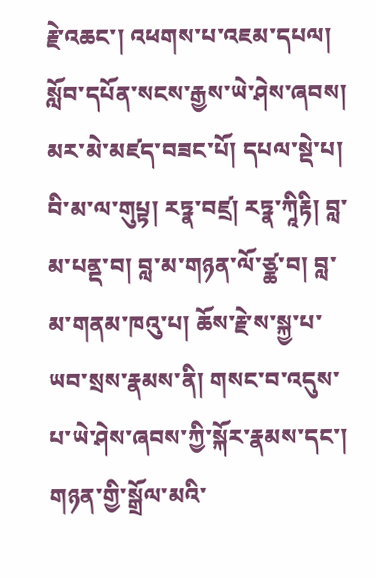རྗེ་འཆང་། འཕགས་པ་འཇམ་དཔལ། སློབ་དཔོན་སངས་རྒྱས་ཡེ་ཤེས་ཞབས། མར་མེ་མཛད་བཟང་པོ། དཔལ་སྡེ་པ། བི་མ་ལ་གུཔྟ། རཏྣ་བཛྲ། རཏྣ་ཀཱིརྟི། བླ་མ་པནྡ་བ། བླ་མ་གཉན་ལོ་ཙྪ་བ། བླ་མ་གནམ་ཁའུ་པ། ཆོས་རྗེ་ས་སྐྱ་པ་ཡབ་སྲས་རྣམས་ནི། གསང་བ་འདུས་པ་ཡེ་ཤེས་ཞབས་ཀྱི་སྐོར་རྣམས་དང་། གཉན་གྱི་སྒྲོལ་མའི་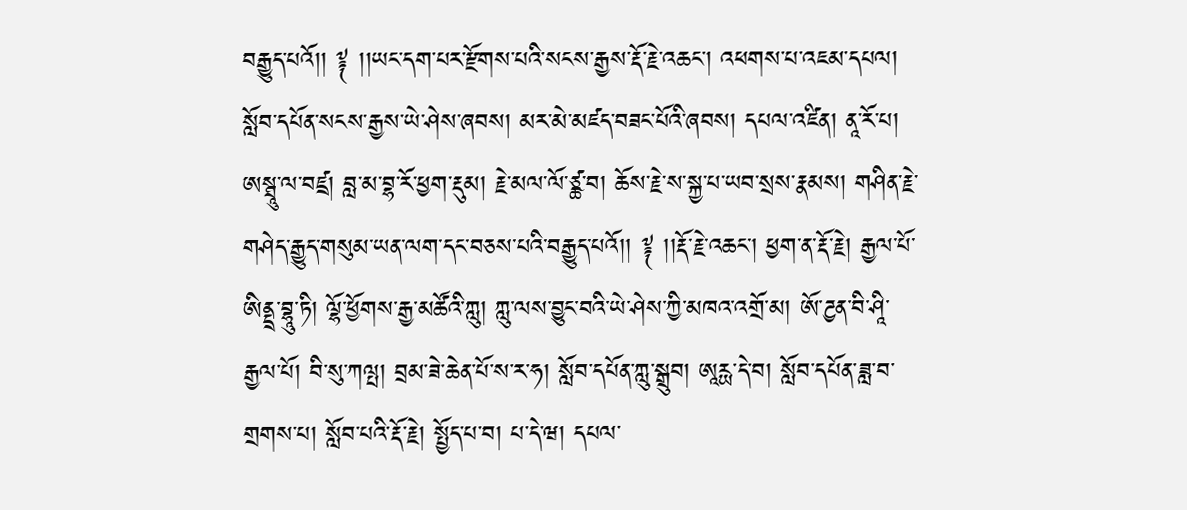བརྒྱུད་པའོ།། ༈ །།ཡང་དག་པར་རྫོགས་པའི་སངས་རྒྱས་རྡོ་རྗེ་འཆང་། འཕགས་པ་འཇམ་དཔལ། སློབ་དཔོན་སངས་རྒྱས་ཡེ་ཤེས་ཞབས། མར་མེ་མཛད་བཟང་པོའི་ཞབས། དཔལ་འཛིན། ནཱ་རོ་པ། ཨསྠཱུ་ལ་བཛྲ། བླ་མ་བྷ་རོ་ཕྱག་རྡུམ། རྗེ་མལ་ལོ་ཙྪ་བ། ཆོས་རྗེ་ས་སྐྱ་པ་ཡབ་སྲས་རྣམས། གཤིན་རྗེ་གཤེད་རྒྱུད་གསུམ་ཡན་ལག་དང་བཅས་པའི་བརྒྱུད་པའོ།། ༈ །།རྡོ་རྗེ་འཆང་། ཕྱག་ན་རྡོ་རྗེ། རྒྱལ་པོ་ཨིནྡྲ་བྷཱུ་ཏི། ལྷོ་ཕྱོགས་རྒྱ་མཚོའི་ཀླུ། ཀླུ་ལས་བྱུང་བའི་ཡེ་ཤེས་ཀྱི་མཁའ་འགྲོ་མ། ཨོ་ཌྱན་བི་ཤཱི་རྒྱལ་པོ། བི་སུ་ཀལྤ། བྲམ་ཟེ་ཆེན་པོ་ས་ར་ཧ། སློབ་དཔོན་ཀླུ་སྒྲུབ། ཨཱརྻ་དེ་བ། སློབ་དཔོན་ཟླ་བ་གྲགས་པ། སློབ་པའི་རྡོ་རྗེ། སྤྱོད་པ་བ། པ་དེ་ཝ། དཔལ་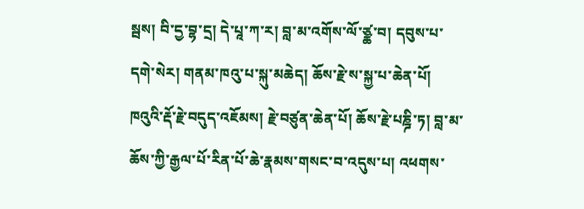སྦས། བི་དྱ་བྷ་དྲ། དེ་པཱ་ཀ་ར། བླ་མ་འགོས་ལོ་ཙྪ་བ། དབུས་པ་དགེ་སེར། གནམ་ཁའུ་པ་སྐུ་མཆེད། ཆོས་རྗེ་ས་སྐྱ་པ་ཆེན་པོ། ཁའུའི་རྡོ་རྗེ་བདུད་འཇོམས། རྗེ་བཙུན་ཆེན་པོ། ཆོས་རྗེ་པཎྜི་ཏ། བླ་མ་ཆོས་ཀྱི་རྒྱལ་པོ་རིན་པོ་ཆེ་རྣམས་གསང་བ་འདུས་པ། འཕགས་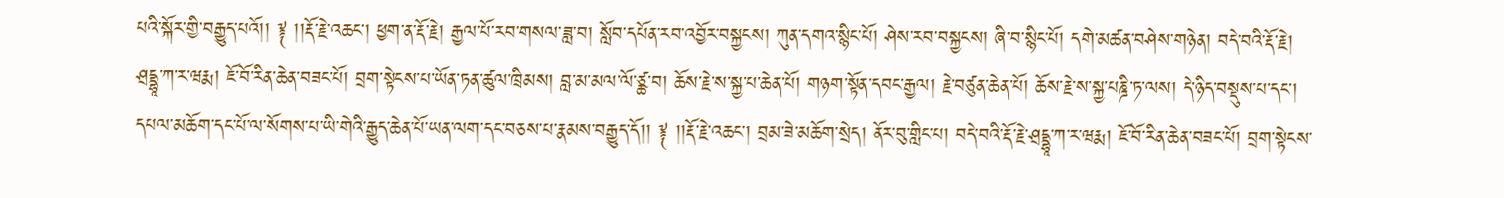པའི་སྐོར་གྱི་བརྒྱུད་པའོ།། ༈ །།རྡོ་རྗེ་འཆང་། ཕྱག་ན་རྡོ་རྗེ། རྒྱལ་པོ་རབ་གསལ་ཟླ་བ། སློབ་དཔོན་རབ་འབྱོར་བསྐྱངས། ཀུན་དགའ་སྙིང་པོ། ཤེས་རབ་བསྐྱངས། ཞི་བ་སྙིང་པོ། དགེ་མཚན་བཤེས་གཉེན། བདེ་བའི་རྡོ་རྗེ། ཤྲདྡྷཱ་ཀ་ར་ཝརྨ། ཇོ་བོ་རིན་ཆེན་བཟང་པོ། བྲག་སྟེངས་པ་ཡོན་ཏན་ཚུལ་ཁྲིམས། བླ་མ་མལ་ལོ་ཙྪ་བ། ཆོས་རྗེ་ས་སྐྱ་པ་ཆེན་པོ། གཉག་སྟོན་དབང་རྒྱལ། རྗེ་བཙུན་ཆེན་པོ། ཆོས་རྗེ་ས་སྐྱ་པཎྜི་ཏ་ལས། དེ་ཉིད་བསྡུས་པ་དང་། དཔལ་མཆོག་དང་པོ་ལ་སོགས་པ་ཡི་གེའི་རྒྱུད་ཆེན་པོ་ཡན་ལག་དང་བཅས་པ་རྣམས་བརྒྱུད་དོ།། ༈ །།རྡོ་རྗེ་འཆང་། བྲམ་ཟེ་མཆོག་སྲེད། ནོར་བུ་གླིང་པ། བདེ་བའི་རྡོ་རྗེ་ཤྲདྡྷཱ་ཀ་ར་ཝརྨ། ཇོ་བོ་རིན་ཆེན་བཟང་པོ། བྲག་སྟེངས་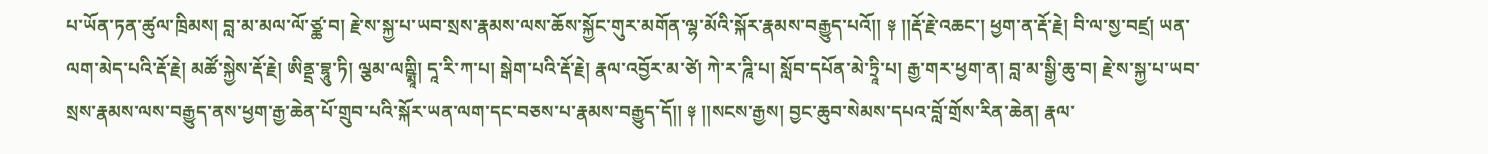པ་ཡོན་ཏན་ཚུལ་ཁྲིམས། བླ་མ་མལ་ལོ་ཙྪ་བ། རྗེ་ས་སྐྱ་པ་ཡབ་སྲས་རྣམས་ལས་ཆོས་སྐྱོང་གུར་མགོན་ལྷ་མོའི་སྐོར་རྣམས་བརྒྱུད་པའོ།། ༈ །།རྡོ་རྗེ་འཆང་། ཕྱག་ན་རྡོ་རྗེ། བི་ལ་སྱ་བཛྲ། ཡན་ལག་མེད་པའི་རྡོ་རྗེ། མཚོ་སྐྱེས་རྡོ་རྗེ། ཨིནྡྲ་བྷཱུ་ཏི། ལྕམ་ལཀྵྨཱི། དཱ་རི་ཀ་པ། སྒེག་པའི་རྡོ་རྗེ། རྣལ་འབྱོར་མ་ཙེ། ཀེ་ར་ཌཱི་པ། སློབ་དཔོན་མེ་ཏྲཱི་པ། རྒྱ་གར་ཕྱག་ན། བླ་མ་སྒྱི་ཆུ་བ། རྗེ་ས་སྐྱ་པ་ཡབ་སྲས་རྣམས་ལས་བརྒྱུད་ནས་ཕྱག་རྒྱ་ཆེན་པོ་གྲུབ་པའི་སྐོར་ཡན་ལག་དང་བཅས་པ་རྣམས་བརྒྱུད་དོ།། ༈ །།སངས་རྒྱས། བྱང་ཆུབ་སེམས་དཔའ་བློ་གྲོས་རིན་ཆེན། རྣལ་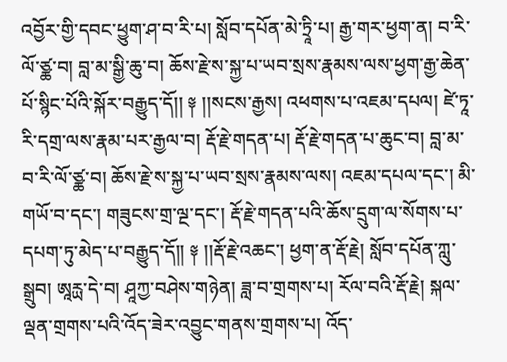འབྱོར་གྱི་དབང་ཕྱུག་ཤ་བ་རི་པ། སློབ་དཔོན་མེ་ཏྲཱི་པ། རྒྱ་གར་ཕྱག་ན། བ་རི་ལོ་ཙྪ་བ། བླ་མ་སྒྱི་ཆུ་བ། ཆོས་རྗེ་ས་སྐྱ་པ་ཡབ་སྲས་རྣམས་ལས་ཕྱག་རྒྱ་ཆེན་པོ་སྙིང་པོའི་སྐོར་བརྒྱུད་དོ།། ༈ །།སངས་རྒྱས། འཕགས་པ་འཇམ་དཔལ། ཛེ་ཏཱ་རི་དགྲ་ལས་རྣམ་པར་རྒྱལ་བ། རྡོ་རྗེ་གདན་པ། རྡོ་རྗེ་གདན་པ་ཆུང་བ། བླ་མ་བ་རི་ལོ་ཙྪ་བ། ཆོས་རྗེ་ས་སྐྱ་པ་ཡབ་སྲས་རྣམས་ལས། འཇམ་དཔལ་དང་། མི་གཡོ་བ་དང་། གཟུངས་གྲ་ལྔ་དང་། རྡོ་རྗེ་གདན་པའི་ཆོས་དྲུག་ལ་སོགས་པ་དཔག་ཏུ་མེད་པ་བརྒྱུད་དོ།། ༈ །།རྡོ་རྗེ་འཆང་། ཕྱག་ན་རྡོ་རྗེ། སློབ་དཔོན་ཀླུ་སྒྲུབ། ཨཱརྻ་དེ་བ། ཤཱཀྱ་བཤེས་གཉེན། ཟླ་བ་གྲགས་པ། རོལ་བའི་རྡོ་རྗེ། སྐལ་ལྡན་གྲགས་པའི་འོད་ཟེར་འབྱུང་གནས་གྲགས་པ། འོད་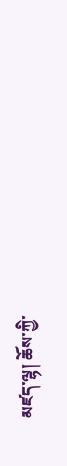མཛད་ལྷ། ཆོས་ཀྱི་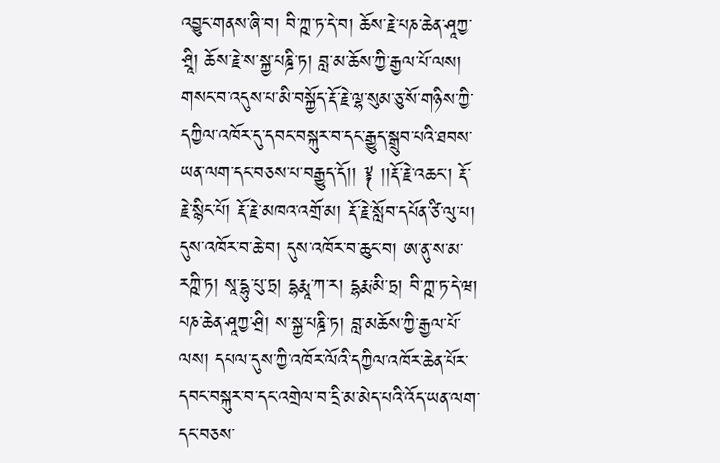འབྱུང་གནས་ཞི་བ། བི་ཀྵ་ཏ་དེ་བ། ཆོས་རྗེ་པཎ་ཆེན་ཤཱཀྱ་ཤྲཱི། ཆོས་རྗེ་ས་སྐྱ་པཎྜི་ཏ། བླ་མ་ཆོས་ཀྱི་རྒྱལ་པོ་ལས། གསང་བ་འདུས་པ་མི་བསྐྱོད་རྡོ་རྗེ་ལྷ་སུམ་ཅུ་སོ་གཉིས་ཀྱི་དཀྱིལ་འཁོར་དུ་དབང་བསྐུར་བ་དང་རྒྱུད་སྒྲུབ་པའི་ཐབས་ཡན་ལག་དང་བཅས་པ་བརྒྱུད་དོ།། ༈ །།རྡོ་རྗེ་འཆང་། རྡོ་རྗེ་སྙིང་པོ། རྡོ་རྗེ་མཁའ་འགྲོ་མ། རྡོ་རྗེ་སློབ་དཔོན་ཙི་ལུ་པ། དུས་འཁོར་བ་ཆེ་བ། དུས་འཁོར་བ་ཆུང་བ། ཨ་ནུ་ས་མ་རཀྵི་ཏ། སཱ་དྷུ་པུ་ཏྲ། དྷརྨཱ་ཀ་ར། དྷརྨ་མི་ཏྲ། བི་ཀྵ་ཏ་དེ་ཝ། པཎ་ཆེན་ཤཱཀྱ་ཤྲི། ས་སྐྱ་པཎྜི་ཏ། བླ་མཆོས་ཀྱི་རྒྱལ་པོ་ལས། དཔལ་དུས་ཀྱི་འཁོར་ལོའི་དཀྱིལ་འཁོར་ཆེན་པོར་དབང་བསྐུར་བ་དང་འགྲེལ་བ་དྲི་མ་མེད་པའི་འོད་ཡན་ལག་དང་བཅས་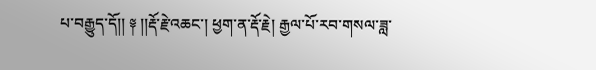པ་བརྒྱུད་དོ།། ༈ །།རྡོ་རྗེ་འཆང་། ཕྱག་ན་རྡོ་རྗེ། རྒྱལ་པོ་རབ་གསལ་ཟླ་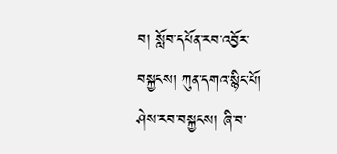བ། སློབ་དཔོན་རབ་འབྱོར་བསྐྱངས། ཀུན་དགའ་སྙིང་པོ། ཤེས་རབ་བསྐྱངས། ཞི་བ་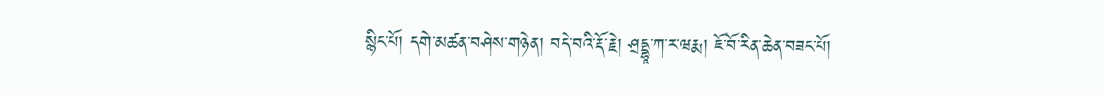སྙིང་པོ། དགེ་མཚན་བཤེས་གཉེན། བདེ་བའི་རྡོ་རྗེ། ཤྲདྡྷཱ་ཀ་ར་ཝརྨ། ཇོ་བོ་རིན་ཆེན་བཟང་པོ།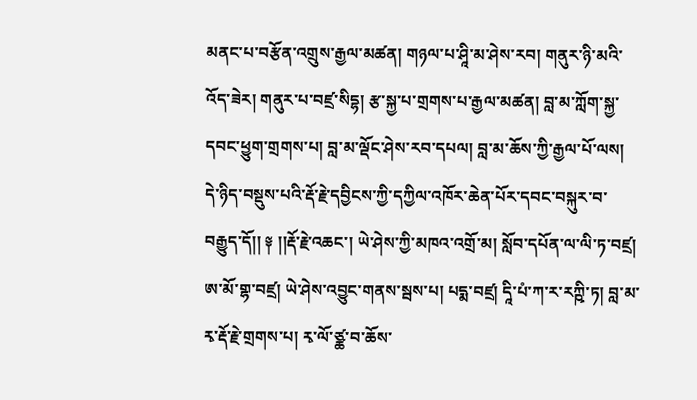མནང་པ་བརྩོན་འགྲུས་རྒྱལ་མཚན། གཉལ་པ་ཤཱི་མ་ཤེས་རབ། གནུར་ཉི་མའི་འོད་ཟེར། གནུར་པ་བཛྲ་སིདྷ། རྩ་སྐྱ་པ་གྲགས་པ་རྒྱལ་མཚན། བླ་མ་ཀློག་སྐྱ་དབང་ཕྱུག་གྲགས་པ། བླ་མ་ལྡོང་ཤེས་རབ་དཔལ། བླ་མ་ཆོས་ཀྱི་རྒྱལ་པོ་ལས། དེ་ཉིད་བསྡུས་པའི་རྡོ་རྗེ་དབྱིངས་ཀྱི་དཀྱིལ་འཁོར་ཆེན་པོར་དབང་བསྐུར་བ་བརྒྱུད་དོ།། ༈ །།རྡོ་རྗེ་འཆང་། ཡེ་ཤེས་ཀྱི་མཁའ་འགྲོ་མ། སློབ་དཔོན་ལ་ལི་ཏ་བཛྲ། ཨ་མོ་གྷ་བཛྲ། ཡེ་ཤེས་འབྱུང་གནས་སྦས་པ། པདྨ་བཛྲ། དཱི་པཾ་ཀ་ར་རཀྵི་ཏ། བླ་མ་རྭ་རྡོ་རྗེ་གྲགས་པ། རྭ་ལོ་ཙྪ་བ་ཆོས་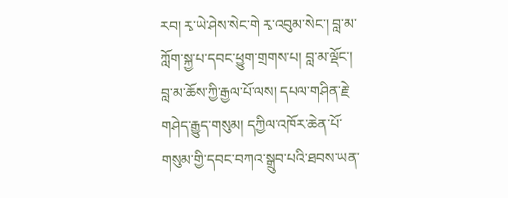རབ། རྭ་ཡེ་ཤེས་སེང་གེ རྭ་འབུམ་སེང་། བླ་མ་ཀློག་སྐྱ་པ་དབང་ཕྱུག་གྲགས་པ། བླ་མ་ལྡོང་། བླ་མ་ཆོས་ཀྱི་རྒྱལ་པོ་ལས། དཔལ་གཤིན་རྗེ་གཤེད་རྒྱུད་གསུམ། དཀྱིལ་འཁོར་ཆེན་པོ་གསུམ་གྱི་དབང་བཀའ་སྒྲུབ་པའི་ཐབས་ཡན་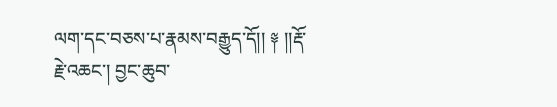ལག་དང་བཅས་པ་རྣམས་བརྒྱུད་དོ།། ༈ །།རྡོ་རྗེ་འཆང་། བྱང་ཆུབ་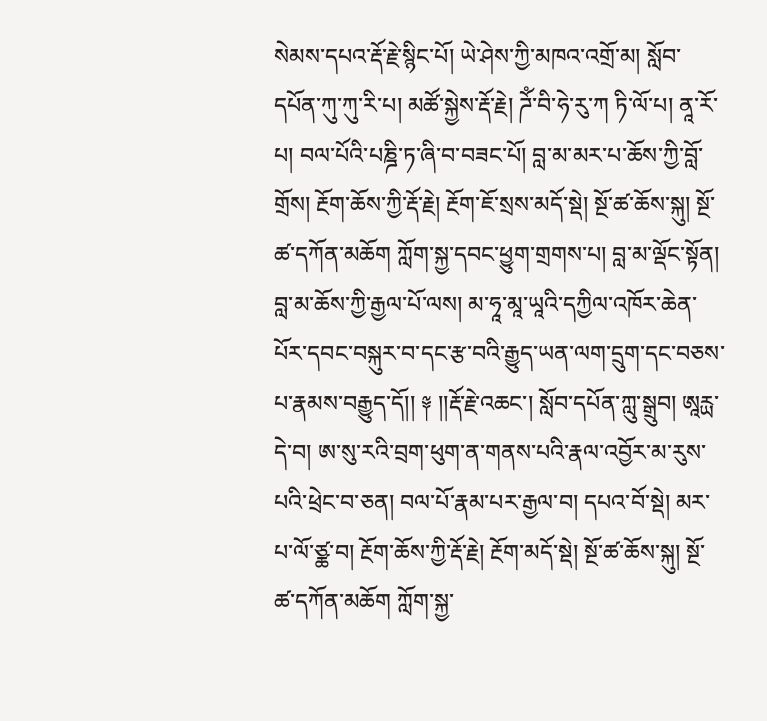སེམས་དཔའ་རྡོ་རྗེ་སྙིང་པོ། ཡེ་ཤེས་ཀྱི་མཁའ་འགྲོ་མ། སློབ་དཔོན་ཀུ་ཀུ་རི་པ། མཚོ་སྐྱེས་རྡོ་རྗེ། ཌོཾ་བི་ཧེ་རུ་ཀ ཏི་ལོ་པ། ནཱ་རོ་པ། བལ་པོའི་པཎྜི་ཏ་ཞི་བ་བཟང་པོ། བླ་མ་མར་པ་ཆོས་ཀྱི་བློ་གྲོས། རྔོག་ཆོས་ཀྱི་རྡོ་རྗེ། རྔོག་ཇོ་སྲས་མདོ་སྡེ། སྔོ་ཚ་ཆོས་སྐུ། སྔོ་ཚ་དཀོན་མཆོག ཀློག་སྐྱ་དབང་ཕྱུག་གྲགས་པ། བླ་མ་ལྡོང་སྟོན། བླ་མ་ཆོས་ཀྱི་རྒྱལ་པོ་ལས། མ་ཧཱ་མཱ་ཡཱའི་དཀྱིལ་འཁོར་ཆེན་པོར་དབང་བསྐུར་བ་དང་རྩ་བའི་རྒྱུད་ཡན་ལག་དྲུག་དང་བཅས་པ་རྣམས་བརྒྱུད་དོ།། ༈ །།རྡོ་རྗེ་འཆང་། སློབ་དཔོན་ཀླུ་སྒྲུབ། ཨཱརྻ་དེ་བ། ཨ་སུ་རའི་བྲག་ཕུག་ན་གནས་པའི་རྣལ་འབྱོར་མ་རུས་པའི་ཕྲེང་བ་ཅན། བལ་པོ་རྣམ་པར་རྒྱལ་བ། དཔའ་བོ་སྡེ། མར་པ་ལོ་ཙྪ་བ། རྔོག་ཆོས་ཀྱི་རྡོ་རྗེ། རྔོག་མདོ་སྡེ། སྔོ་ཚ་ཆོས་སྐུ། སྔོ་ཚ་དཀོན་མཆོག ཀློག་སྐྱ་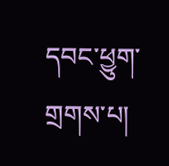དབང་ཕྱུག་གྲགས་པ།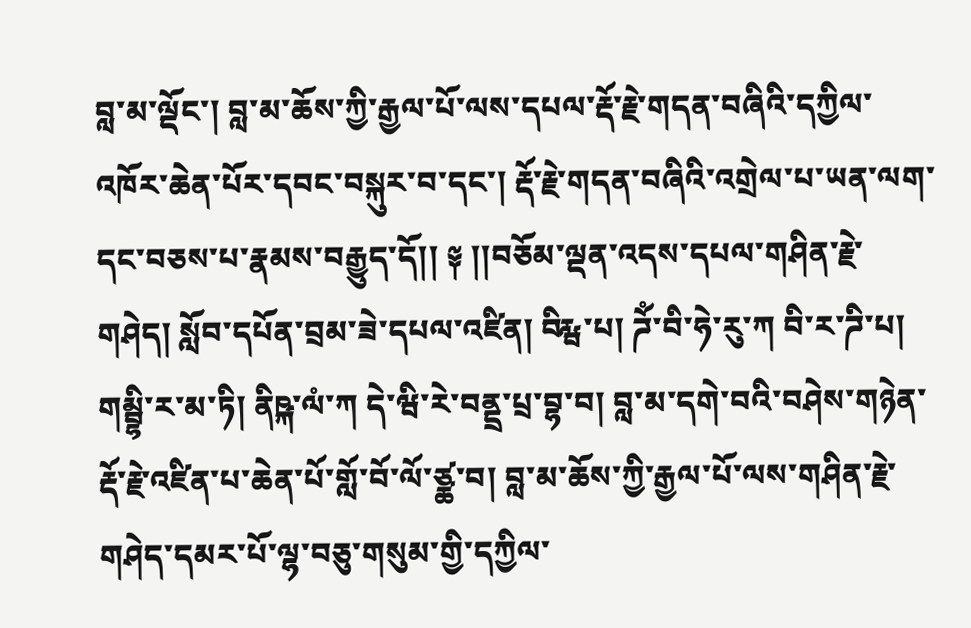བླ་མ་ལྡོང་། བླ་མ་ཆོས་ཀྱི་རྒྱལ་པོ་ལས་དཔལ་རྡོ་རྗེ་གདན་བཞིའི་དཀྱིལ་འཁོར་ཆེན་པོར་དབང་བསྐུར་བ་དང་། རྡོ་རྗེ་གདན་བཞིའི་འགྲེལ་པ་ཡན་ལག་དང་བཅས་པ་རྣམས་བརྒྱུད་དོ།། ༈ །།བཅོམ་ལྡན་འདས་དཔལ་གཤིན་རྗེ་གཤེད། སློབ་དཔོན་བྲམ་ཟེ་དཔལ་འཛིན། བིརྺ་པ། ཌོཾ་བི་ཧེ་རུ་ཀ བི་ར་ཌི་པ། གམྦྷི་ར་མ་ཏི། ནིཥྐ་ལཾ་ཀ དེ་ཝི་རེ་བནྡྲ་པྲ་བྷ་བ། བླ་མ་དགེ་བའི་བཤེས་གཉེན་རྡོ་རྗེ་འཛིན་པ་ཆེན་པོ་གློ་བོ་ལོ་ཙྪ་བ། བླ་མ་ཆོས་ཀྱི་རྒྱལ་པོ་ལས་གཤིན་རྗེ་གཤེད་དམར་པོ་ལྷ་བཅུ་གསུམ་གྱི་དཀྱིལ་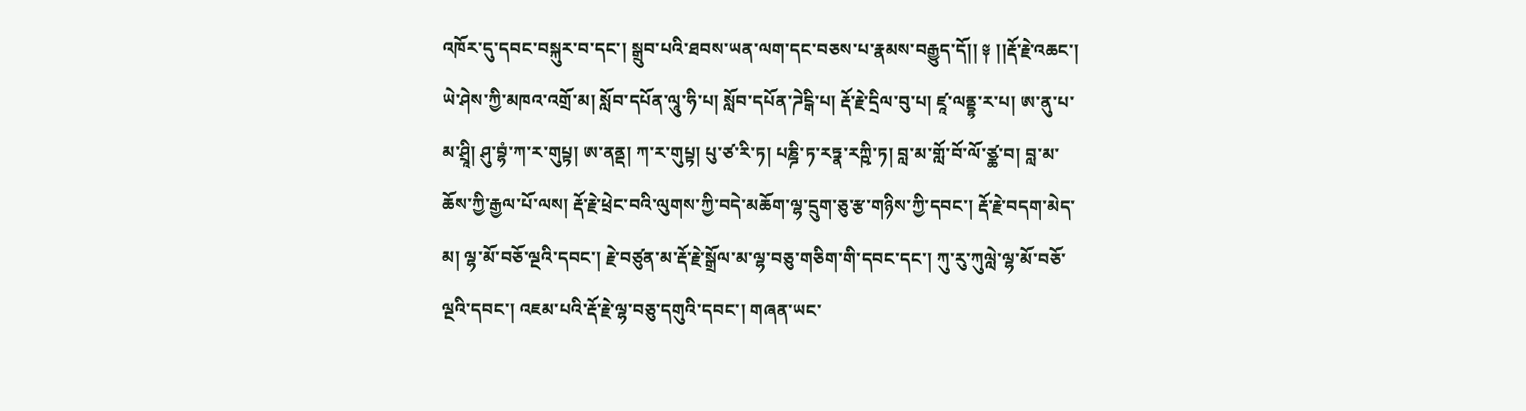འཁོར་དུ་དབང་བསྐུར་བ་དང་། སྒྲུབ་པའི་ཐབས་ཡན་ལག་དང་བཅས་པ་རྣམས་བརྒྱུད་དོ།། ༈ །།རྡོ་རྗེ་འཆང་། ཡེ་ཤེས་ཀྱི་མཁའ་འགྲོ་མ། སློབ་དཔོན་ལཱུ་ཧི་པ། སློབ་དཔོན་ཌེངྒི་པ། རྡོ་རྗེ་དྲིལ་བུ་པ། ཛཱ་ལནྡྷ་ར་པ། ཨ་ནུ་པ་མ་ཤྲཱི། ཤུ་བྷཾ་ཀ་ར་གུཔྟ། ཨ་ནནྡ། ཀ་ར་གུཔྟ། པུ་ཙ་རི་ཏ། པཎྜི་ཏ་རཏྣ་རཀྵི་ཏ། བླ་མ་གློ་བོ་ལོ་ཙྪ་བ། བླ་མ་ཆོས་ཀྱི་རྒྱལ་པོ་ལས། རྡོ་རྗེ་ཕྲེང་བའི་ལུགས་ཀྱི་བདེ་མཆོག་ལྷ་དྲུག་ཅུ་རྩ་གཉིས་ཀྱི་དབང་། རྡོ་རྗེ་བདག་མེད་མ། ལྷ་མོ་བཅོ་ལྔའི་དབང་། རྗེ་བཙུན་མ་རྡོ་རྗེ་སྒྲོལ་མ་ལྷ་བཅུ་གཅིག་གི་དབང་དང་། ཀུ་རུ་ཀུལླེ་ལྷ་མོ་བཅོ་ལྔའི་དབང་། འཇམ་པའི་རྡོ་རྗེ་ལྷ་བཅུ་དགུའི་དབང་། གཞན་ཡང་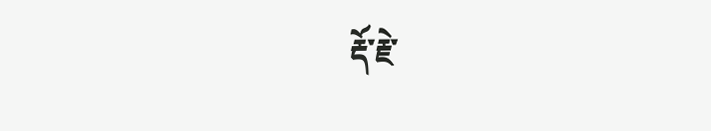རྡོ་རྗེ་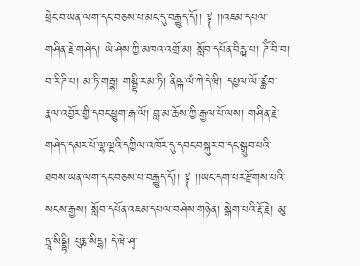ཕྲེང་བ་ཡན་ལག་དང་བཅས་པ་མང་དུ་བརྒྱུད་དོ།། ༈ །།འཇམ་དཔལ་གཤིན་རྗེ་གཤེད། ཡེ་ཤེས་ཀྱི་མཁའ་འགྲོ་མ། སློབ་དཔོན་བིརྺ་པ། ཌོཾ་བི་བ། བ་རི་ཌི་པ། མ་ཏི་གརྦྷ། གམྦྷི་ར་མ་ཏི། ནིཥྐ་ལཾ་ཀེ་དེ་ཝི། དཔྱལ་ལོ་ཙྪ་བ་རྣལ་འབྱོར་གྱི་དབང་ཕྱུག་རྒ་ལོ། བླ་མ་ཆོས་ཀྱི་རྒྱལ་པོ་ལས། གཤིན་རྗེ་གཤེད་དམར་པོ་ལྷ་ལྔའི་དཀྱིལ་འཁོར་དུ་དབང་བསྐུར་བ་དང་སྒྲུབ་པའི་ཐབས་ཡན་ལག་དང་བཅས་པ་བརྒྱུད་དོ།། ༈ །།ཡང་དག་པར་རྫོགས་པའི་སངས་རྒྱས། སློབ་དཔོན་འཇམ་དཔལ་བཤེས་གཉེན། སྒེག་པའི་རྡོ་རྗེ། མུ་ཏྲཱ་སིདྡྷི། པུརྞ་སིདྷ། དེ་ཝེ་ཤྭ་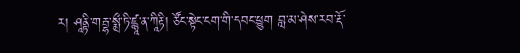ར། ཤཱནྟི་གརྦྷ་སྨྲྀ་ཏི་ཛྙཱ་ན་ཀཱིརྟི། ཙོང་སྟེང་ངག་གི་དབང་ཕྱུག བླ་མ་ཤེས་རབ་རྡོ་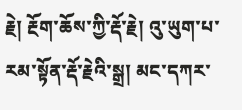རྗེ། རྔོག་ཆོས་ཀྱི་རྡོ་རྗེ། འུ་ཡུག་པ་རམ་སྟོན་རྡོ་རྗེའི་སྒྲ། མང་དཀར་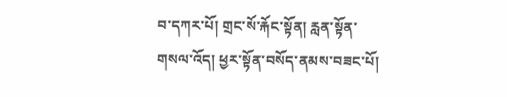བ་དཀར་པོ། གྲང་སོ་རྐོང་སྟོན། རླན་སྟོན་གསལ་འོད། ཕྱར་སྟོན་བསོད་ནམས་བཟང་པོ།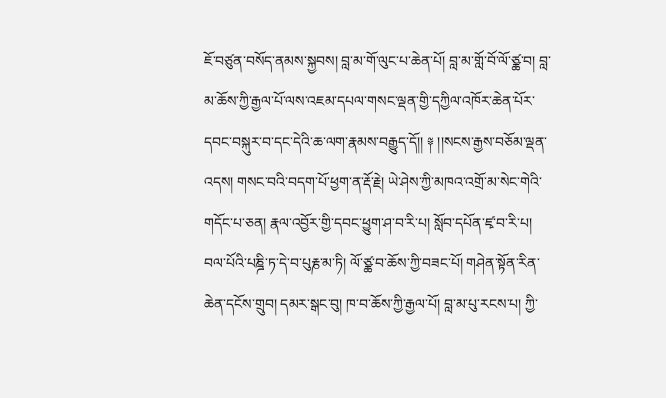ཇོ་བཙུན་བསོད་ནམས་སྐྱབས། བླ་མ་གོ་ལུང་པ་ཆེན་པོ། བླ་མ་གློ་བོ་ལོ་ཙྪ་བ། བླ་མ་ཆོས་ཀྱི་རྒྱལ་པོ་ལས་འཇམ་དཔལ་གསང་ལྡན་གྱི་དཀྱིལ་འཁོར་ཆེན་པོར་དབང་བསྐུར་བ་དང་དེའི་ཆ་ལག་རྣམས་བརྒྱུད་དོ།། ༈ །།སངས་རྒྱས་བཅོམ་ལྡན་འདས། གསང་བའི་བདག་པོ་ཕྱག་ན་རྡོ་རྗེ། ཡེ་ཤེས་ཀྱི་མཁའ་འགྲོ་མ་སེང་གེའི་གདོང་པ་ཅན། རྣལ་འབྱོར་གྱི་དབང་ཕྱུག་ཤ་བ་རི་པ། སློབ་དཔོན་ཛྭ་བ་རི་པ། བལ་པོའི་པཎྜི་ཏ་དེ་བ་པུརྞ་མ་ཏི། ལོ་ཙྪ་བ་ཆོས་ཀྱི་བཟང་པོ། གཤེན་སྟོན་རིན་ཆེན་དངོས་གྲུབ། དམར་སྒང་བུ། ཁ་བ་ཆོས་ཀྱི་རྒྱལ་པོ། བླ་མ་པུ་རངས་པ། ཀྱི་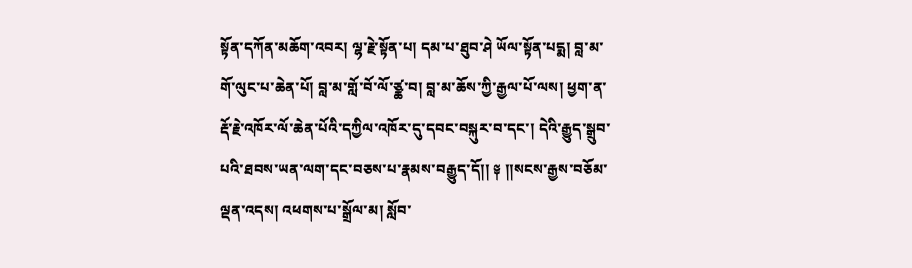སྟོན་དཀོན་མཆོག་འབར། ལྷ་རྗེ་སྟོན་པ། དམ་པ་ཐུབ་ཤེ ཡོལ་སྟོན་པདྨ། བླ་མ་གོ་ལུང་པ་ཆེན་པོ། བླ་མ་གློ་བོ་ལོ་ཙྪ་བ། བླ་མ་ཆོས་ཀྱི་རྒྱལ་པོ་ལས། ཕྱག་ན་རྡོ་རྗེ་འཁོར་ལོ་ཆེན་པོའི་དཀྱིལ་འཁོར་དུ་དབང་བསྐུར་བ་དང་། དེའི་རྒྱུད་སྒྲུབ་པའི་ཐབས་ཡན་ལག་དང་བཅས་པ་རྣམས་བརྒྱུད་དོ།། ༈ །།སངས་རྒྱས་བཅོམ་ལྡན་འདས། འཕགས་པ་སྒྲོལ་མ། སློབ་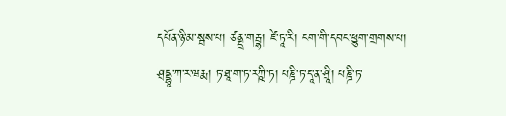དཔོན་ཉི་མ་སྦས་པ། ཙནྡྲ་གརྦྷ། ཛེ་ཏཱ་རི། ངག་གི་དབང་ཕྱུག་གྲགས་པ། ཤྲདྡྷཱ་ཀ་ར་ཝརྨ། ཏ་ཐཱ་ག་ཏ་རཀྵི་ཏ། པཎྜི་ཏ་དཱ་ན་ཤྲཱི། པཎྜི་ཏ་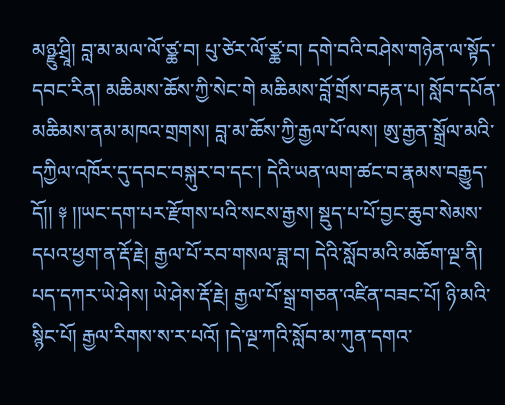མཉྫུ་ཤྲཱི། བླ་མ་མལ་ལོ་ཙྪ་བ། པུ་ཙེར་ལོ་ཙྪ་བ། དགེ་བའི་བཤེས་གཉེན་ལ་སྟོད་དབང་རིན། མཆིམས་ཆོས་ཀྱི་སེང་གེ མཆིམས་བློ་གྲོས་བརྟན་པ། སློབ་དཔོན་མཆིམས་ནམ་མཁའ་གྲགས། བླ་མ་ཆོས་ཀྱི་རྒྱལ་པོ་ལས། ཨུ་རྒྱན་སྒྲོལ་མའི་དཀྱིལ་འཁོར་དུ་དབང་བསྐུར་བ་དང་། དེའི་ཡན་ལག་ཚང་བ་རྣམས་བརྒྱུད་དོ།། ༈ །།ཡང་དག་པར་རྫོགས་པའི་སངས་རྒྱས། སྡུད་པ་པོ་བྱང་ཆུབ་སེམས་དཔའ་ཕྱག་ན་རྡོ་རྗེ། རྒྱལ་པོ་རབ་གསལ་ཟླ་བ། དེའི་སློབ་མའི་མཆོག་ལྔ་ནི། པད་དཀར་ཡེ་ཤེས། ཡེ་ཤེས་རྡོ་རྗེ། རྒྱལ་པོ་སྒྲ་གཅན་འཛིན་བཟང་པོ། ཉི་མའི་སྙིང་པོ། རྒྱལ་རིགས་ས་ར་པའོ། །དེ་ལྔ་ཀའི་སློབ་མ་ཀུན་དགའ་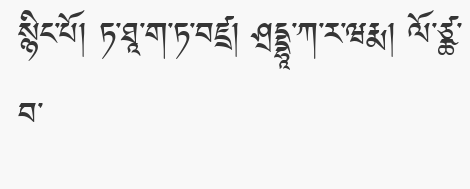སྙིང་པོ། ཏ་ཐཱ་ག་ཏ་བཛྲ། ཤྲདྡྷཱ་ཀ་ར་ཝརྨ། ལོ་ཙྪ་བ་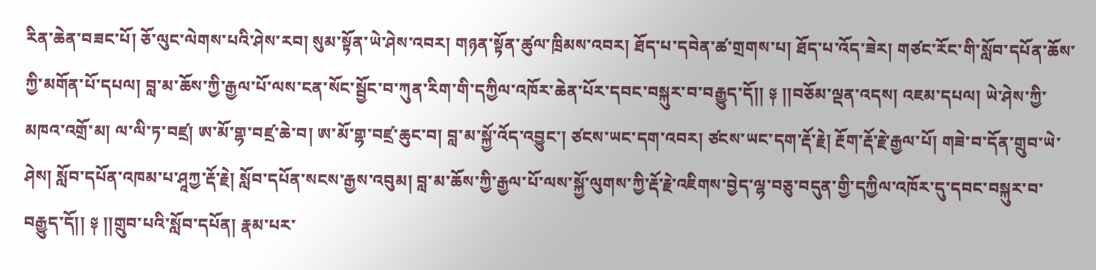རིན་ཆེན་བཟང་པོ། ཅོ་ལུང་ལེགས་པའི་ཤེས་རབ། སུམ་སྟོན་ཡེ་ཤེས་འབར། གཉན་སྟོན་ཚུལ་ཁྲིམས་འབར། ཐོད་པ་དབེན་ཚ་གྲགས་པ། ཐོད་པ་འོད་ཟེར། གཙང་རོང་གི་སློབ་དཔོན་ཆོས་ཀྱི་མགོན་པོ་དཔལ། བླ་མ་ཆོས་ཀྱི་རྒྱལ་པོ་ལས་ངན་སོང་སྦྱོང་བ་ཀུན་རིག་གི་དཀྱིལ་འཁོར་ཆེན་པོར་དབང་བསྐུར་བ་བརྒྱུད་དོ།། ༈ །།བཅོམ་ལྡན་འདས། འཇམ་དཔལ། ཡེ་ཤེས་ཀྱི་མཁའ་འགྲོ་མ། ལ་ལི་ཏ་བཛྲ། ཨ་མོ་གྷ་བཛྲ་ཆེ་བ། ཨ་མོ་གྷ་བཛྲ་ཆུང་བ། བླ་མ་སྐྱོ་འོད་འབྱུང་། ཙངས་ཡང་དག་འབར། ཙངས་ཡང་དག་རྡོ་རྗེ། རྔོག་རྡོ་རྗེ་རྒྱལ་པོ། གཟེ་བ་དོན་གྲུབ་ཡེ་ཤེས། སློབ་དཔོན་འཁམ་པ་ཤཱཀྱ་རྡོ་རྗེ། སློབ་དཔོན་སངས་རྒྱས་འབུམ། བླ་མ་ཆོས་ཀྱི་རྒྱལ་པོ་ལས་སྐྱོ་ལུགས་ཀྱི་རྡོ་རྗེ་འཇིགས་བྱེད་ལྷ་བཅུ་བདུན་གྱི་དཀྱིལ་འཁོར་དུ་དབང་བསྐུར་བ་བརྒྱུད་དོ།། ༈ །།གྲུབ་པའི་སློབ་དཔོན། རྣམ་པར་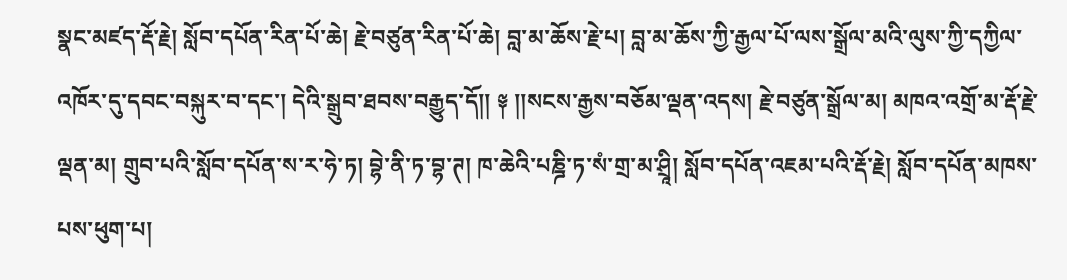སྣང་མཛད་རྡོ་རྗེ། སློབ་དཔོན་རིན་པོ་ཆེ། རྗེ་བཙུན་རིན་པོ་ཆེ། བླ་མ་ཆོས་རྗེ་པ། བླ་མ་ཆོས་ཀྱི་རྒྱལ་པོ་ལས་སྒྲོལ་མའི་ལུས་ཀྱི་དཀྱིལ་འཁོར་དུ་དབང་བསྐུར་བ་དང་། དེའི་སྒྲུབ་ཐབས་བརྒྱུད་དོ།། ༈ །།སངས་རྒྱས་བཅོམ་ལྡན་འདས། རྗེ་བཙུན་སྒྲོལ་མ། མཁའ་འགྲོ་མ་རྡོ་རྗེ་ལྡན་མ། གྲུབ་པའི་སློབ་དཔོན་ས་ར་ཧེ་ཏ། བྷེ་ནི་ཏ་བྷ་ཊ། ཁ་ཆེའི་པཎྜི་ཏ་སཾ་གྲ་མ་ཤྲཱི། སློབ་དཔོན་འཇམ་པའི་རྡོ་རྗེ། སློབ་དཔོན་མཁས་པས་ཕུག་པ།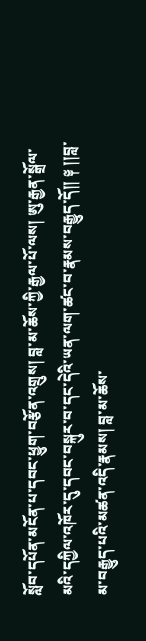སློབ་དཔོན་མངོན་པ་དབང་ཕྱུག་བརྩོན་འགྲུས། བླ་མ་ཆོས་ཀྱི་རྒྱལ་པོ་ལས། ཨུ་རྒྱན་སྒྲོལ་མའི་དཀྱིལ་འཁོར་དུ་དབང་བསྐུར་བ་དང་དེའི་ཡན་ལག་ཚང་བ་རྣམས་བརྒྱུད་དོ།། ༈ །།བླ་མ་བརྒྱུད་པའི་མཚན་འདི་རྣམས། བླ་མ་ཆོས་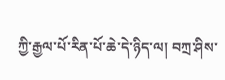ཀྱི་རྒྱལ་པོ་རིན་པོ་ཆེ་དེ་ཉིད་ལ། བཀྲ་ཤིས་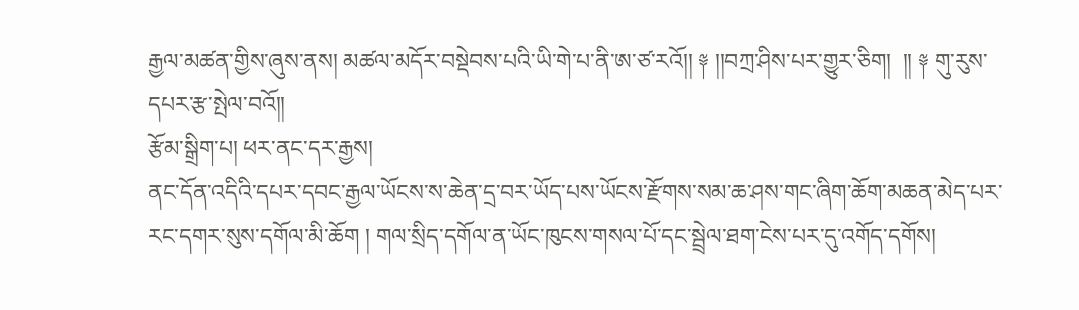རྒྱལ་མཚན་གྱིས་ཞུས་ནས། མཚལ་མདོར་བསྡེབས་པའི་ཡི་གེ་པ་ནི་ཨ་ཙ་རའོ།། ༈ །།བཀྲ་ཤིས་པར་གྱུར་ཅིག།  །། ༈ གུ་རུས་དཔར་རྩ་སྤེལ་བའོ།།
རྩོམ་སྒྲིག་པ། ཕར་ནང་དར་རྒྱས།
ནང་དོན་འདིའི་དཔར་དབང་རྒྱལ་ཡོངས་ས་ཆེན་དྲ་བར་ཡོད་པས་ཡོངས་རྫོགས་སམ་ཆ་ཤས་གང་ཞིག་ཆོག་མཆན་མེད་པར་རང་དགར་སུས་དགོལ་མི་ཆོག ། གལ་སྲིད་དགོལ་ན་ཡོང་ཁུངས་གསལ་པོ་དང་སྦྲེལ་ཐག་ངེས་པར་དུ་འགོད་དགོས།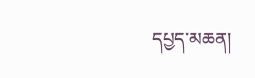དཔྱད་མཆན།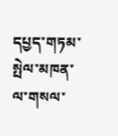དཔྱད་གཏམ་སྤེལ་མཁན་ལ་གསལ་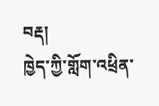བརྡ།
ཁྱེད་ཀྱི་གློག་འཕྲིན་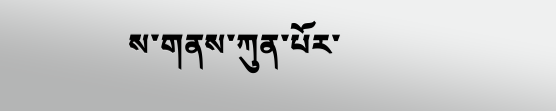ས་གནས་ཀུན་པོར་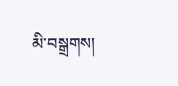མི་བསྒྲགས།